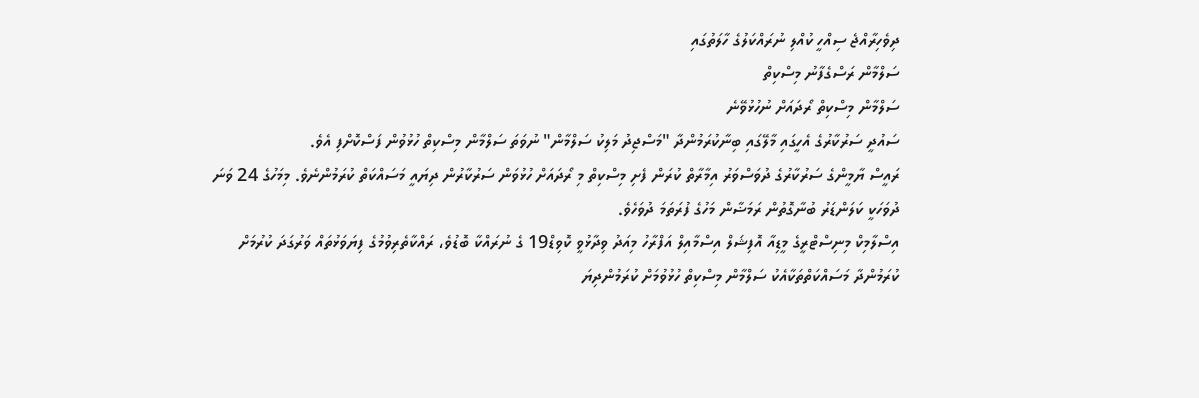ދިވެހިރާއްޖެ ސިއްހީ ކުއްލި ނުރައްކަލުގެ ހާލަތުގައި
ސަލްމާން ރަސްގެފާނު މިސްކިތް
ސަލްމާން މިސްކިތް ރޯދައަށް ނުހުޅުވޭނެ
ސައުދީ ސަރުކާރުގެ އެހީގައި މާލޭގައި ބިނާކުރަމުންދާ "މަސްޖިދު މަލިކު ސަލްމާން" ނުވަތަ ސަލްމާން މިސްކިތް ހުޅުވުން ފަސްކޮށްފި އެވެ.
ރައީސް ޔާމީންގެ ސަރުކާރުގެ ދުވަސްވަރު އިމާރާތް ކުރަން ފެށި މިސްކިތް މި ރޯދައަށް ހުޅުވަން ސަރުކާރުން ދިޔައީ މަސައްކަތް ކުރަމުންނެވެ. މިމަހުގެ 24 ވަނަ ދުވަހަކީ ކަލަންޑަރު ބުނާގޮތުން ރަމަޟާން މަހުގެ ފުރަތަމަ ދުވަހެވެ.
އިސްލާމިކް މިނިސްޓްރީގެ މީޑިއާ އޮފިޝަލް އިސްމާއިލް އަފްރާހު މިއަދު ވިދާޅުވީ ކޮވިޑް19 ގެ ނުރައްކާ ބޮޑުވެ، ރައްކާތެރިވުމުގެ ފިޔަވަޅުތައް ވަރުގަދަ ކުރުމަށް ކުރަމުންދާ މަސައްކަތްތަކާއެކު ސަލްމާން މިސްކިތް ހުޅުވުމަށް ކުރަމުންދިޔަ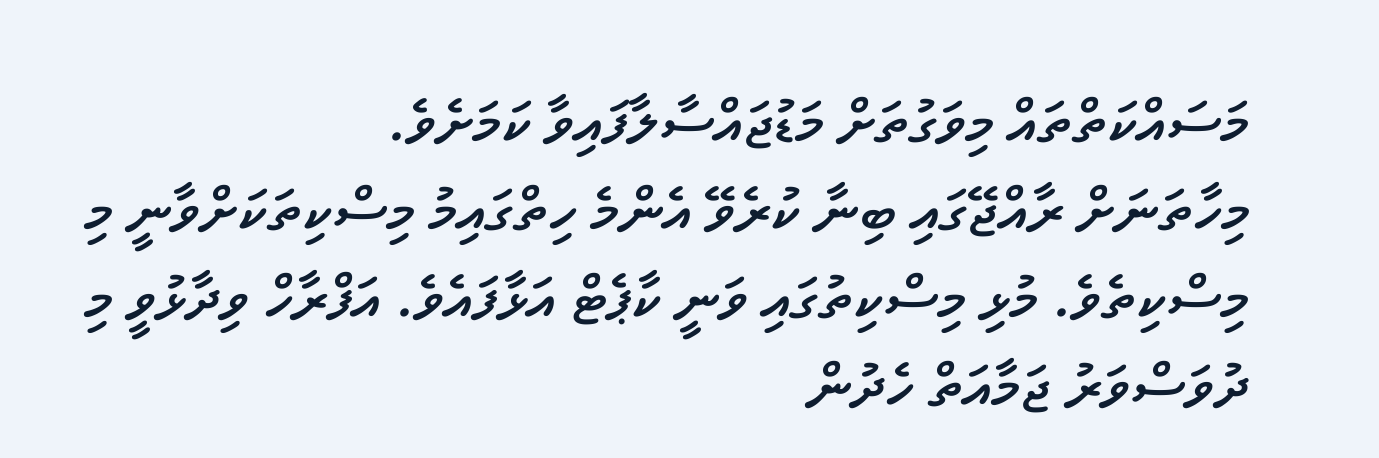މަސައްކަތްތައް މިވަގުތަށް މަޑުޖައްސާލާފައިވާ ކަމަށެވެ.
މިހާތަނަށް ރާއްޖޭގައި ބިނާ ކުރެވޭ އެންމެ ހިތްގައިމު މިސްކިތަކަށްވާނީ މި މިސްކިތެވެ. މުޅި މިސްކިތުގައި ވަނީ ކާޕެޓް އަޅާފައެވެ. އަފްރާހް ވިދާޅުވީ މި ދުވަސްވަރު ޖަމާއަތް ހެދުން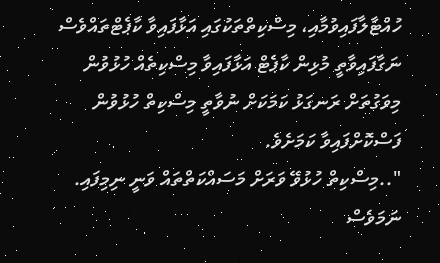ހުއްޓާލާފައިވުމާއި، މިސްކިތްތަކުގައި އަޅާފައިވާ ކާޕެޓްތައްވެސް ނަގާފައިވާތީ މުޅިން ކާޕެޓް އަޅާފައިވާ މިސްކިތެއް ހުޅުވުން މިވަގުތަށް ރަނގަޅު ކަމަކަށް ނުވާތީ މިސްކިތް ހުޅުވުން ފަސްކޮށްފައިވާ ކަމަށެވެ.
"..މިސްކިތް ހުޅުވޭ ވަރަށް މަސައްކަތްތައް ވަނީ ނިމިފައި. ނަމަވެސް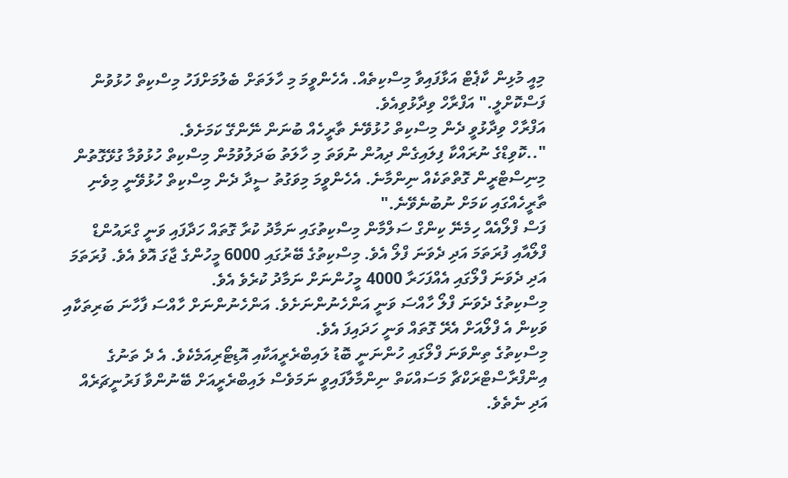މިއީ މުޅިން ކާޕެޓް އަޅާފައިވާ މިސްކިތެއް. އެހެންވީމަ މި ހާލަތަށް ބެލުމަށްފަހު މިސްކިތް ހުޅުވުން ފަސްކޮށްލީ." އަފްރާހް ވިދާޅުވިއެވެ.
އަފްރާހް ވިދާޅުވީ ދެން މިސްކިތް ހުޅުވޭނެ ތާރީހެއް ބުނަން ނޭންގޭ ކަމަށެވެ.
"..ކޮވިޑްގެ ނުރައްކާ ފިލައިގެން ދިއުން ނުވަތަ މި ހާލަތު ބަދަލުވުމުން މިސްކިތް ހުޅުވުމާ ގުޅޭގޮތުން މިނިސްޓްރީން ގޮތްތަކެއް ނިންމާނެ. އެހެންވީމަ މިވަގުތު ސީދާ ދެން މިސްކިތް ހުޅުވޭނީ މިވެނި ތާރީހެއްގައި ކަމަށް ނުބުނެވޭނެ."
ފަސް ފްލޯއެއް ހިމެނޭ ކިންގް ސަލްމާން މިސްކިތުގައި ނަމާދު ކުރާ ގޮތައް ހަދާފައި ވަނީ ގްރައުންޑް ފްލޯއާއި ފުރަތަމަ އަދި ދެވަނަ ފްލޯ އެވެ. މިސްކިތުގެ ބޭރުގައި 6000 މީހުންގެ ޖާގަ އޮވެ އެވެ. ފުރަތަމަ އަދި ދެވަނަ ފްލޯގައި އެއްފަހަރާ 4000 މީހުންނަށް ނަމާދު ކުރެވެ އެވެ.
މިސްކިތުގެ ދެވަނަ ފްލޯ ހާއްސަ ވަނީ އަންހެނުންނަށެވެ. އަންހެނުންނަށް ހާއްސަ ފާހާނަ ބަރިތަކާއި ވަކިން އެ ފްލޯއަށް އެރޭ ގޮތައް ވަނީ ހަދައިފަ އެވެ.
މިސްކިތުގެ ތިންވަނަ ފްލޯގައި ހުންނަނީ ބޮޑު ލައިބްރެރީއަކާއި އޮޑިޓޯރިއަމެކެވެ. އެ ދެ ތަނުގެ އިންފްރާސްޓްރަކްޗާ މަސައްކަތް ނިންމާލާފައިވީ ނަމަވެސް ލައިބްރެރީއަށް ބޭނުންވާ ފަރުނީޗަރެއް އަދި ނެތެވެ.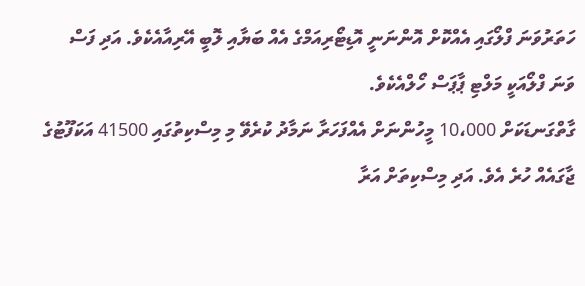ހަތަރުވަނަ ފްލޯގައި އެއްކޮށް އޮންނަނީ އޮޑިޓޯރިއަމްގެ އެއް ބަޔާއި ލޮބީ އޭރިއާއެކެވެ. އަދި ފަސް ވަނަ ފްލޯއަކީ މަލްޓި ޕާޕަސް ހޯލްއެކެވެ.
ގާތްގަނޑަކަށް 10،000 މީހުންނަށް އެއްފަހަރާ ނަމާދު ކުރެވޭ މި މިސްކިތުގައި 41500 އަކަފޫޓުގެ ޖާގައެއް ހުރެ އެވެ. އަދި މިސްކިތަށް އަރާ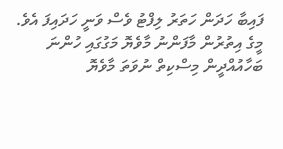ފައިބާ ހަދަން ހަތަރު ލިފްޓު ވެސް ވަނީ ހަދައިފަ އެވެ.
މީގެ އިތުރުން މާފަންނު މާވެޔޮ މަގުގައި ހުންނަ ބަހާއުއްދީން މިސްކިތް ނުވަތަ މާވެޔޮ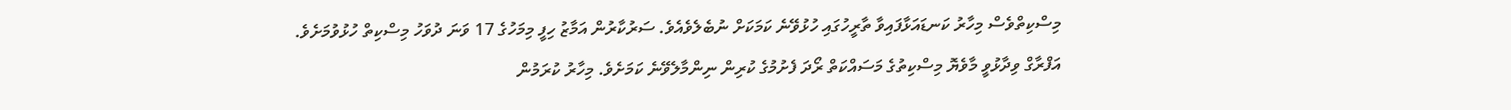މިސްކިތްވެސް މިހާރު ކަނޑައަޅާފައިވާ ތާރީހުގައި ހުޅުވޭނެ ކަމަކަށް ނުބެލެވެއެވެ. ސަރުކާރުން އަމާޒު ހިފީ މިމަހުގެ 17 ވަނަ ދުވަހު މިސްކިތް ހުޅުވުމަށެވެ.
އަފްރާގް ވިދާޅުވީ މާވެޔޮ މިސްކިތުގެ މަސައްކަތް ރޯދަ ފެށުމުގެ ކުރިން ނިންމާލެވޭނެ ކަމަށެވެ. މިހާރު ކުރަމުން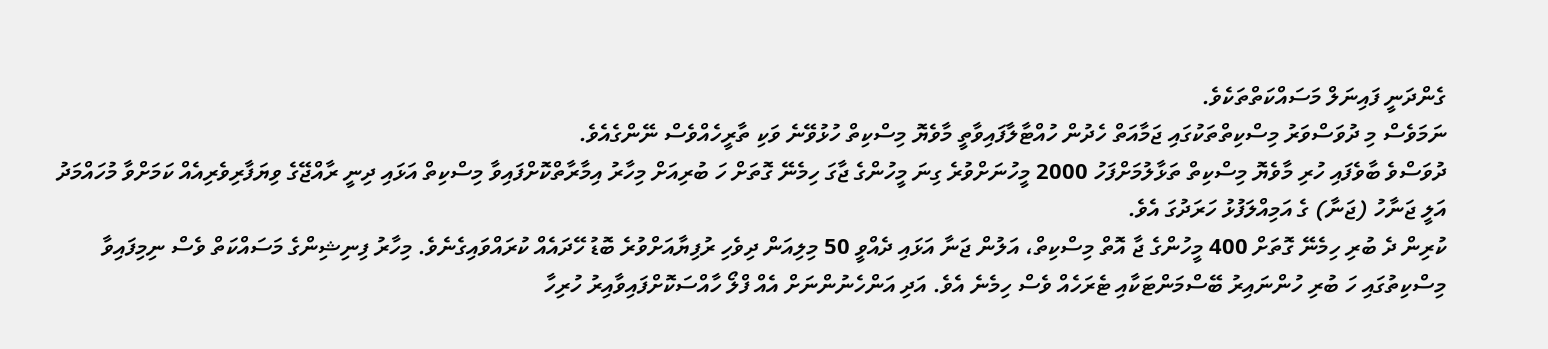ގެންދަނީ ފައިނަލް މަސައްކަތްތަކެވެ.
ނަމަވެސް މި ދުވަސްވަރު މިސްކިތްތަކުގައި ޖަމާއަތް ހެދުން ހުއްޓާލާފައިވާތީ މާވެޔޮ މިސްކިތް ހުޅުވޭނެ ވަކި ތާރީހެއްވެސް ނޭންގެއެވެ.
ދުވަސްވެ ބާވެފައި ހުރި މާވެޔޮ މިސްކިތް ތަޅާލުމަށްފަހު 2000 މީހުނަށްވުރެ ގިނަ މީހުންގެ ޖާގަ ހިމެނޭ ގޮތަށް ހަ ބުރިއަށް މިހާރު އިމާރާތްކޮށްފައިވާ މިސްކިތް އަޅައި ދިނީ ރާއްޖޭގެ ވިޔަފާރިވެރިއެއް ކަމަށްވާ މުހައްމަދު އަލީ ޖަނާހު (ޖަނާ) ގެ އަމިއްލަފުޅު ހަރަދުގަ އެވެ.
ކުރިން ދެ ބުރި ހިމެނޭ ގޮތަށް 400 މީހުންގެ ޖާ އޮތް މިސްކިތް، އަލުން ޖަނާ އަޅައި ދެއްވީ 50 މިލިއަން ދިވެހި ރުފިޔާއަށްވުރެ ބޮޑު ހޭދައެއް ކުރައްވައިގެނެވެ. މިހާރު ފިނިޝިންގެ މަސައްކަތް ވެސް ނިމިފައިވާ މިސްކިތުގައި ހަ ބުރި ހުންނައިރު ބޭސްމަންޓަކާއި ޓެރަހެއް ވެސް ހިމެނެ އެވެ. އަދި އަންހެނުންނަށް އެއް ފްލޯ ހާއްސަކޮށްފައިވާއިރު ހުރިހާ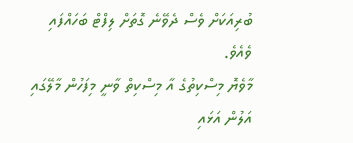ބުރިއަކަށް ވެސް ދެވޭނެ ގޮތަށް ލިފްޓް ބަހައްފައި ވެއެވެ.
މާވެޔޮ މިސްކިތުގެ އާ މިސްކިތް ވާނީ މިފަހުން މާލޭގައި އަލުން އަޅައި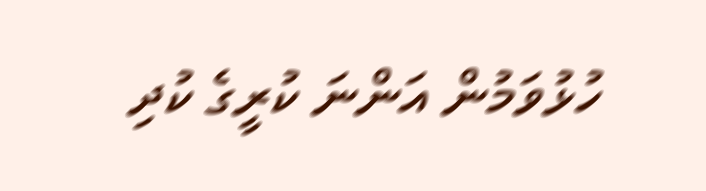ހުޅުވަމުން އަންނަ ކުރީގެ ކުދި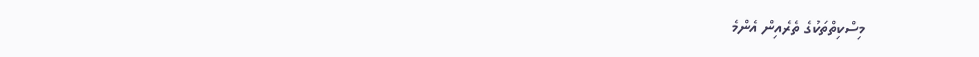މިސްކިތްތަކުގެ ތެރެއިން އެންމެ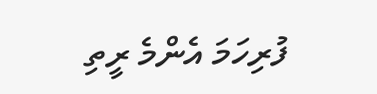ފުރިހަމަ އެންމެ ރީތި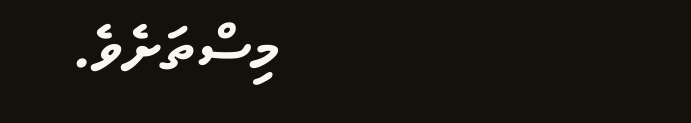މިސްތަށެވެ.